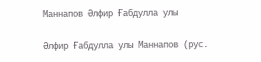Маннапов Әлфир Ғабдулла улы

Әлфир Ғабдулла улы Маннапов (рус.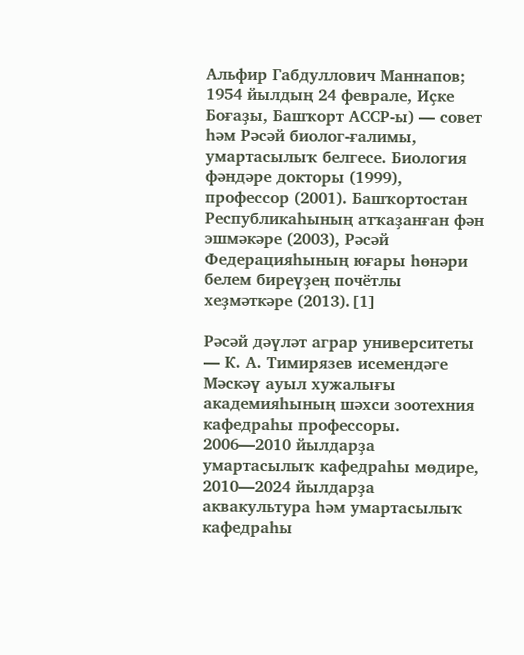Альфир Габдуллович Маннапов; 1954 йылдың 24 феврале, Иҫке Боғаҙы, Башҡорт АССР-ы) — совет һәм Рәсәй биолог-ғалимы, умартасылыҡ белгесе. Биология фәндәре докторы (1999), профессор (2001). Башҡортостан Республикаһының атҡаҙанған фән эшмәкәре (2003), Рәсәй Федерацияһының юғары һөнәри белем биреүҙең почётлы хеҙмәткәре (2013).[1]

Рәсәй дәүләт аграр университеты — К. А. Тимирязев исемендәге Мәскәү ауыл хужалығы академияһының шәхси зоотехния кафедраһы профессоры. 2006—2010 йылдарҙа умартасылыҡ кафедраһы мөдире, 2010—2024 йылдарҙа аквакультура һәм умартасылыҡ кафедраһы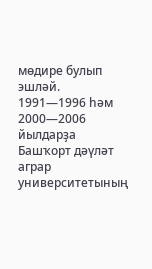мөдире булып эшләй. 1991—1996 һәм 2000—2006 йылдарҙа Башҡорт дәүләт аграр университетының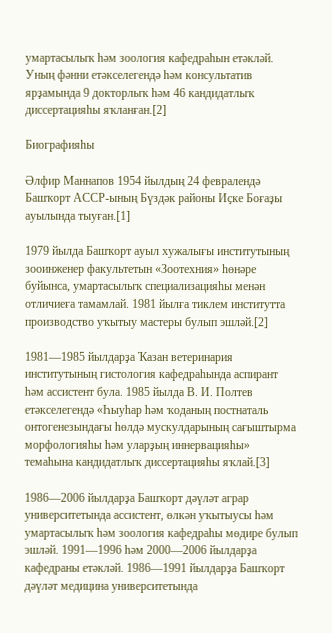умартасылыҡ һәм зоология кафедраһын етәкләй. Уның фәнни етәкселегендә һәм консультатив ярҙамында 9 докторлыҡ һәм 46 кандидатлыҡ диссертацияһы яҡланған.[2]

Биографияһы

Әлфир Маннапов 1954 йылдың 24 февралендә Башҡорт АССР-ының Бүздәк районы Иҫке Боғаҙы ауылында тыуған.[1]

1979 йылда Башҡорт ауыл хужалығы институтының зооинженер факультетын «Зоотехния» һөнәре буйынса, умартасылыҡ специализацияһы менән отличиеға тамамлай. 1981 йылға тиклем институтта производство уҡытыу мастеры булып эшләй.[2]

1981—1985 йылдарҙа Ҡазан ветеринария институтының гистология кафедраһында аспирант һәм ассистент була. 1985 йылда В. И. Полтев етәкселегендә «Һыуһар һәм ҡоданың постнаталь онтогенезындағы һөлдә мускулдарының сағыштырма морфологияһы һәм уларҙың иннервацияһы» темаһына кандидатлыҡ диссертацияһы яҡлай.[3]

1986—2006 йылдарҙа Башҡорт дәүләт аграр университетында ассистент, өлкән уҡытыусы һәм умартасылыҡ һәм зоология кафедраһы мөдире булып эшләй. 1991—1996 һәм 2000—2006 йылдарҙа кафедраны етәкләй. 1986—1991 йылдарҙа Башҡорт дәүләт медицина университетында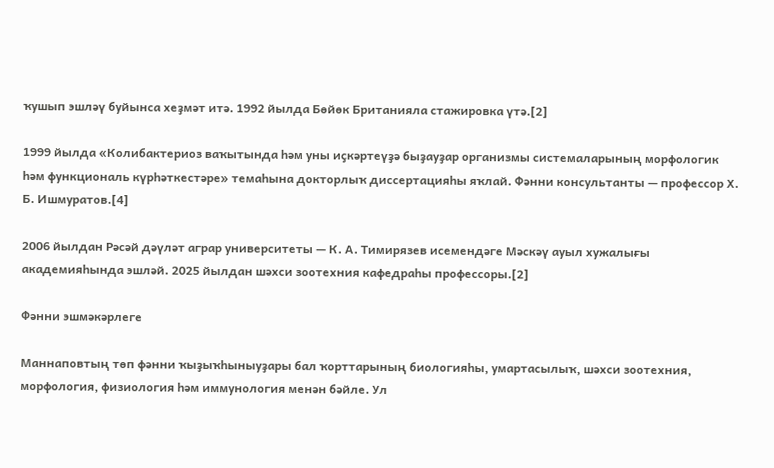ҡушып эшләү буйынса хеҙмәт итә. 1992 йылда Бөйөк Британияла стажировка үтә.[2]

1999 йылда «Колибактериоз ваҡытында һәм уны иҫкәртеүҙә быҙауҙар организмы системаларының морфологик һәм функциональ күрһәткестәре» темаһына докторлыҡ диссертацияһы яҡлай. Фәнни консультанты — профессор Х. Б. Ишмуратов.[4]

2006 йылдан Рәсәй дәүләт аграр университеты — К. А. Тимирязев исемендәге Мәскәү ауыл хужалығы академияһында эшләй. 2025 йылдан шәхси зоотехния кафедраһы профессоры.[2]

Фәнни эшмәкәрлеге

Маннаповтың төп фәнни ҡыҙыҡһыныуҙары бал ҡорттарының биологияһы, умартасылыҡ, шәхси зоотехния, морфология, физиология һәм иммунология менән бәйле. Ул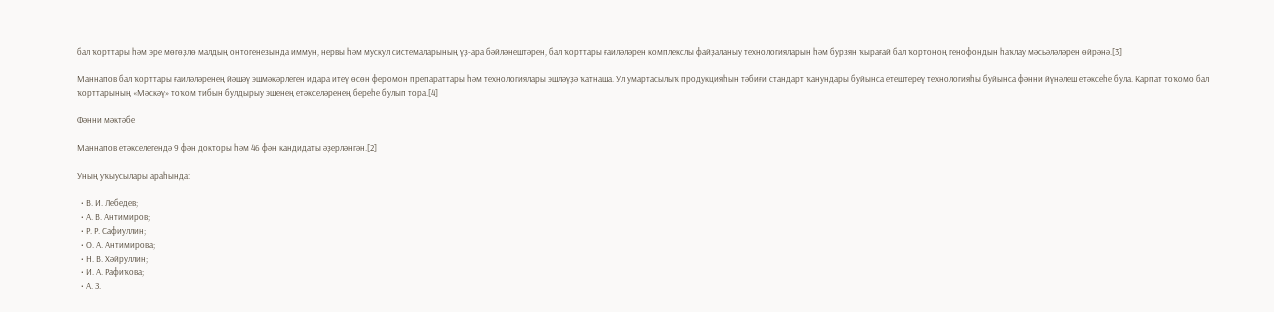бал ҡорттары һәм эре мөгөҙлө малдың онтогенезында иммун, нервы һәм мускул системаларының үҙ-ара бәйләнештәрен, бал ҡорттары ғаиләләрен комплекслы файҙаланыу технологияларын һәм бурзян ҡырағай бал ҡортоноң генофондын һаҡлау мәсьәләләрен өйрәнә.[3]

Маннапов бал ҡорттары ғаиләләренең йәшәү эшмәкәрлеген идара итеү өсөн феромон препараттары һәм технологиялары эшләүҙә ҡатнаша. Ул умартасылыҡ продукцияһын тәбиғи стандарт ҡанундары буйынса етештереү технологияһы буйынса фәнни йүнәлеш етәксеһе була. Карпат тоҡомо бал ҡорттарының «Мәскәү» тоҡом тибын булдырыу эшенең етәкселәренең береһе булып тора.[4]

Фәнни мәктәбе

Маннапов етәкселегендә 9 фән докторы һәм 46 фән кандидаты әҙерләнгән.[2]

Уның уҡыусылары араһында:

  • В. И. Лебедев;
  • А. В. Антимиров;
  • Р. Р. Сафиуллин;
  • О. А. Антимирова;
  • Н. В. Хәйруллин;
  • И. А. Рафиҡова;
  • А. З.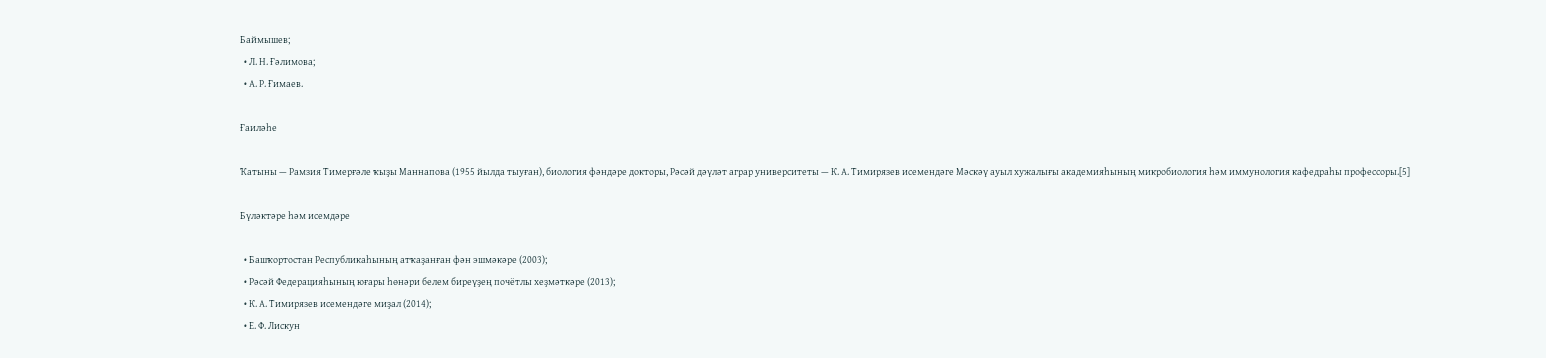Баймышев;
  • Л. Н. Ғәлимова;
  • А. Р. Ғимаев.

Ғаиләһе

Ҡатыны — Рамзия Тимерғәле ҡыҙы Маннапова (1955 йылда тыуған), биология фәндәре докторы, Рәсәй дәүләт аграр университеты — К. А. Тимирязев исемендәге Мәскәү ауыл хужалығы академияһының микробиология һәм иммунология кафедраһы профессоры.[5]

Бүләктәре һәм исемдәре

  • Башҡортостан Республикаһының атҡаҙанған фән эшмәкәре (2003);
  • Рәсәй Федерацияһының юғары һөнәри белем биреүҙең почётлы хеҙмәткәре (2013);
  • К. А. Тимирязев исемендәге миҙал (2014);
  • Е. Ф. Лискун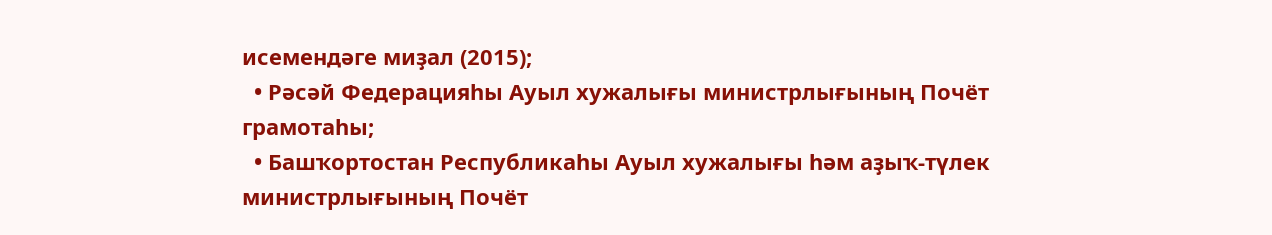исемендәге миҙал (2015);
  • Рәсәй Федерацияһы Ауыл хужалығы министрлығының Почёт грамотаһы;
  • Башҡортостан Республикаһы Ауыл хужалығы һәм аҙыҡ-түлек министрлығының Почёт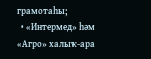грамотаһы;
  • «Интермед» һәм «Агро» халыҡ-ара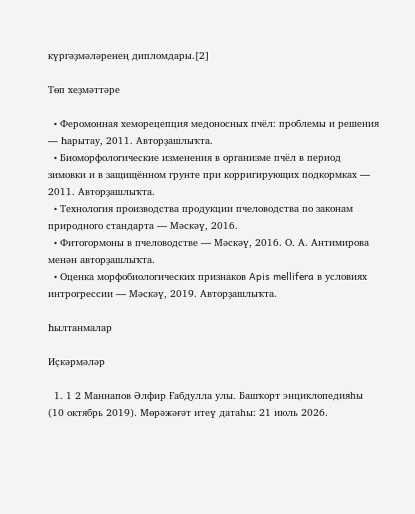күргәҙмәләренең дипломдары.[2]

Төп хеҙмәттәре

  • Феромонная хеморецепция медоносных пчёл: проблемы и решения — Һарытау, 2011. Авторҙашлыҡта.
  • Биоморфологические изменения в организме пчёл в период зимовки и в защищённом грунте при корригирующих подкормках — 2011. Авторҙашлыҡта.
  • Технология производства продукции пчеловодства по законам природного стандарта — Мәскәү, 2016.
  • Фитогормоны в пчеловодстве — Мәскәү, 2016. О. А. Антимирова менән авторҙашлыҡта.
  • Оценка морфобиологических признаков Apis mellifera в условиях интрогрессии — Мәскәү, 2019. Авторҙашлыҡта.

Һылтанмалар

Иҫкәрмәләр

  1. 1 2 Маннапов Әлфир Ғабдулла улы. Башҡорт энциклопедияһы (10 октябрь 2019). Мөрәжәғәт итеү датаһы: 21 июль 2026.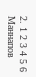2. 1 2 3 4 5 6 Маннапов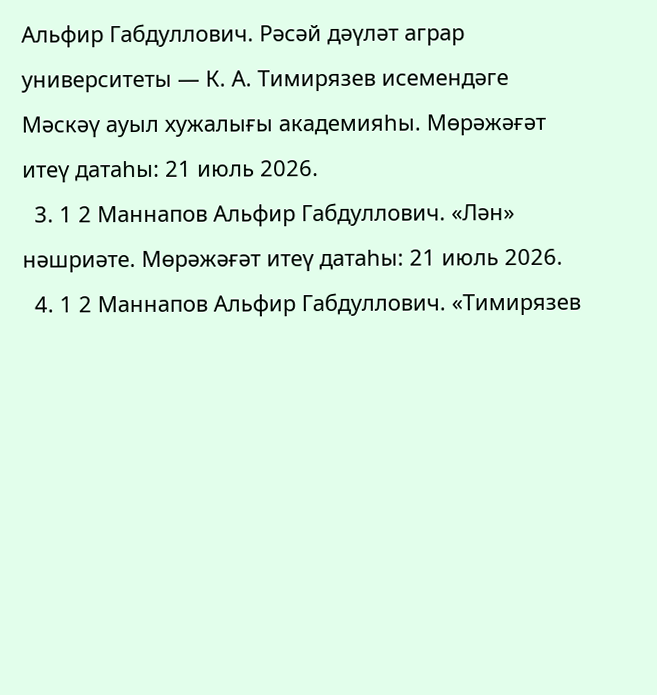Альфир Габдуллович. Рәсәй дәүләт аграр университеты — К. А. Тимирязев исемендәге Мәскәү ауыл хужалығы академияһы. Мөрәжәғәт итеү датаһы: 21 июль 2026.
  3. 1 2 Маннапов Альфир Габдуллович. «Лән» нәшриәте. Мөрәжәғәт итеү датаһы: 21 июль 2026.
  4. 1 2 Маннапов Альфир Габдуллович. «Тимирязев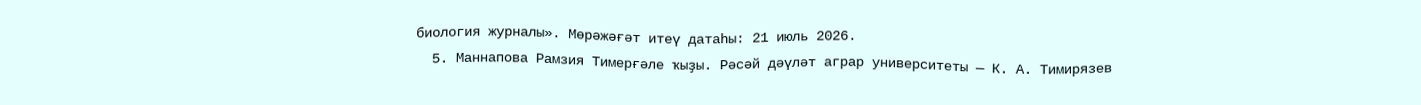биология журналы». Мөрәжәғәт итеү датаһы: 21 июль 2026.
  5. Маннапова Рамзия Тимерғәле ҡыҙы. Рәсәй дәүләт аграр университеты — К. А. Тимирязев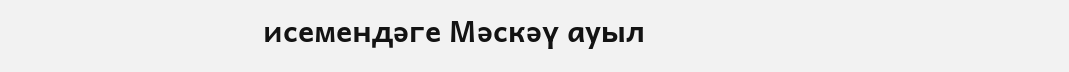исемендәге Мәскәү ауыл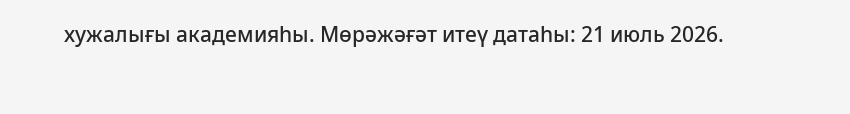хужалығы академияһы. Мөрәжәғәт итеү датаһы: 21 июль 2026.